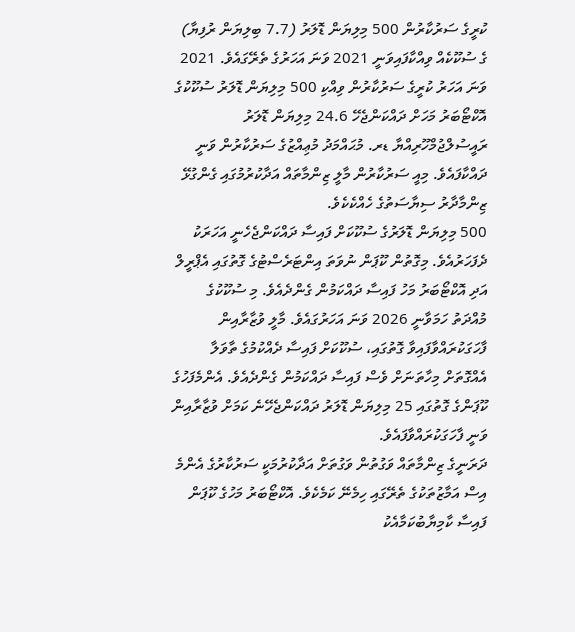ކުރީގެ ސަރުކާރުން 500 މިލިޔަން ޑޮލަރު (7.7 ބިލިޔަން ރުފިޔާ) ގެ ސުކޫކެއް ވިއްކާފައިވަނީ 2021 ވަނަ އަހަރުގެ ތެރޭގައެވެ. 2021 ވަނަ އަހަރު ކުރީގެ ސަރުކާރުން ވިއްކި 500 މިލިޔަން ޑޮލަރު ސުކޫކުގެ އޮކްޓޯބަރު މަހަށް ދައްކަންޖެހޭ 24.6 މިލިޔަން ޑޮލަރު ރައީސުލްޖުމްހޫރިއްޔާ ޑރ. މުޙައްމަދު މުޢިއްޒުގެ ސަރުކާރުން ވަނީ ދައްކާފައެވެ. މިއީ ސަރުކާރުން މާލީ ޒިންމާތައް އަދާކުރުމުގައި ގެންގުޅޭ ޒިންމާދާރު ސިޔާސަތުގެ ހެއްކެކެވެ.
500 މިލިޔަން ޑޮލަރުގެ ސުކޫކަށް ފައިސާ ދައްކަންޖެހެނީ އަހަރަކު ދެފަހަރުއެވެ. މިގޮތުން ކޫޕަން ނުވަތަ އިންޓަރެސްޓުގެ ގޮތުގައި އެޕްރީލް އަދި އޮކްޓޯބަރު މަހު ފައިސާ ދައްކަމުން ގެންދެއެވެ. މި ސުކޫކުގެ މުއްދަތު ހަމަވާނީ 2026 ވަނަ އަހަރުގައެވެ. މާލީ ވުޒާރާއިން ފާހަގަކުރައްވާފައިވާ ގޮތުގައި، ސުކޫކަށް ފައިސާ ދެއްކުމުގެ ތާވަލާ އެއްގޮތަށް މިހާތަނަށް ވެސް ފައިސާ ދައްކަމުން ގެންދެއެވެ. އެންމެފަހުގެ ކޫޕަންގެ ގޮތުގައި 25 މިލިޔަން ޑޮލަރު ދައްކަންޖެހޭނެ ކަމަށް ވުޒާރާއިން ވަނީ ފާހަގަކުރައްވާފައެވެ.
ދަރަނީގެ ޒިންމާތައް ވަގުތުން ވަގުތަށް އަދާކުރުމަކީ ސަރުކާރުގެ އެންމެ އިސް އަމާޒުތަކުގެ ތެރޭގައި ހިމެނޭ ކަމެކެވެ. އޮކްޓޯބަރު މަހުގެ ކޫޕަން ފައިސާ ކާމިޔާބުކަމާއެކު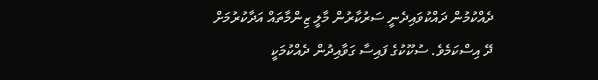ދެއްކުމުން ދައްކުވައިދެނީ ސަރުކާރުން މާލީ ޒިންމާތައް އަދާކުރުމަށް ދޭ އިސްކަމެވެ. ސުކޫކުގެ ފައިސާ ގަވާއިދުން ދެއްކުމަކީ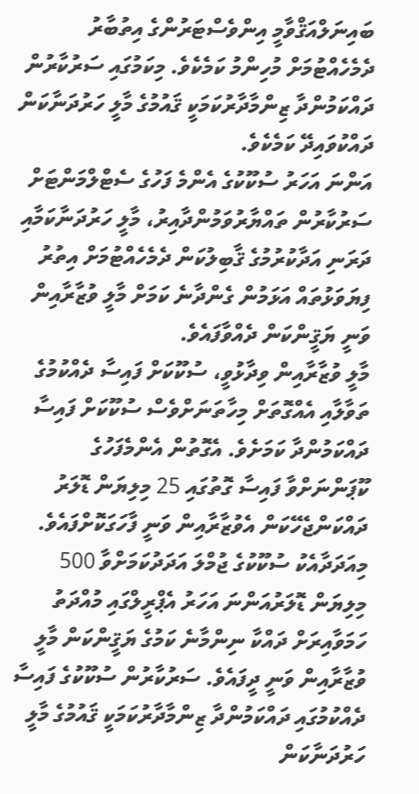ބައިނަލްއަޤްވާމީ އިންވެސްޓަރުންގެ އިތުބާރު ދެމެހެއްޓުމަށް މުހިންމު ކަމެކެވެ. މިކަމުގައި ސަރުކާރުން ދައްކަމުންދާ ޒިންމާދާރުކަމަކީ ޤައުމުގެ މާލީ ހަރުދަނާކަން ދައްކުވައިދޭ ކަމެކެވެ.
އަންނަ އަހަރު ސުކޫކުގެ އެންމެ ފަހުގެ ސެޓްލްމަންޓަށް ސަރުކާރުން ތައްޔާރުވަމުންދާއިރު، މާލީ ހަރުދަނާކަމާއި ދަރަނި އަދާކުރުމުގެ ޤާބިލުކަން ދެމެހެއްޓުމަށް އިތުރު ފިޔަވަޅުތައް އަޅަމުން ގެންދާނެ ކަމަށް މާލީ ވުޒާރާއިން ވަނީ ޔަޤީންކަން ދެއްވާފައެވެ.
މާލީ ވުޒާރާއިން ވިދާޅުވީ، ސުކޫކަށް ފައިސާ ދެއްކުމުގެ ތަވާލާއި އެއްގޮތަށް މިހާތަނަށްވެސް ސުކޫކަށް ފައިސާ ދައްކަމުންދާ ކަމަށެވެ. އެގޮތުން އެންމެފަހުގެ ކޫޕަންނަށްވާ ފައިސާ ގޮތުގައި 25 މިލިޔަން ޑޮލަރު ދައްކަންޖެހޭކަން އެވުޒާރާއިން ވަނީ ފާހަގަކޮށްފައެވެ. މިއަދަދާއެކު ސުކޫކުގެ ޖުމްލަ އަދަދުކަމަށްވާ 500 މިލިޔަން ޑޮލަރުއަންނަ އަހަރު އެޕްރީލްގައި މުއްދަތު ހަމަވާއިރަށް ދައްކާ ނިންމާނެ ކަމުގެ ޔަޤީންކަން މާލީ ވުޒާރާއިން ވަނީ ދީފައެވެ. ސަރުކާރުން ސުކޫކުގެ ފައިސާ ދެއްކުމުގައި ދައްކަމުންދާ ޒިންމާދާރުކަމަކީ ޤައުމުގެ މާލީ ހަރުދަނާކަން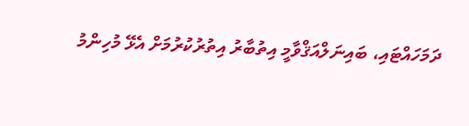ދަމަހައްޓައި، ބައިނަލްއަޤްވާމީ އިތުބާރު އިތުރުކުރުމަށް އެޅޭ މުހިންމު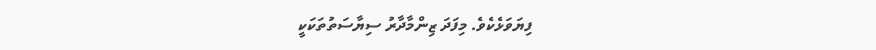ފިޔަވަޅެކެވެ. މިފަދަ ޒިންމާދާރު ސިޔާސަތުތަކަކީ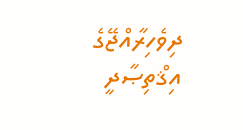ދިވެހިރާއްޖޭގެ އިޤްތިޞާދީ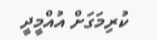ކުރިމަގަށް އުއްމީދީ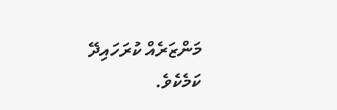މަންޒަރެއް ކުރަހައިދޭ ކަމެކެވެ.